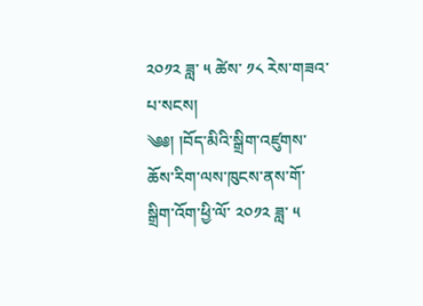༢༠༡༢ ཟླ་ ༥ ཚེས་ ༡༨ རེས་གཟའ་པ་སངས།
༄༅། །བོད་མིའི་སྒྲིག་འཛུགས་ཆོས་རིག་ལས་ཁུངས་ནས་གོ་སྒྲིག་འོག་ཕྱི་ལོ་ ༢༠༡༢ ཟླ་ ༥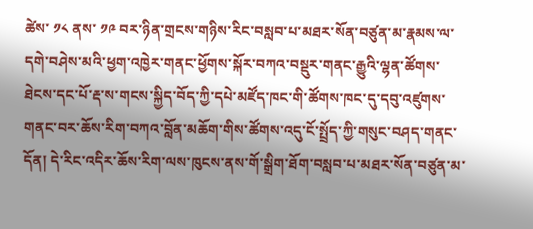ཚེས་ ༡༨ ནས་ ༡༩ བར་ཉིན་གྲངས་གཉིས་རིང་བསླབ་པ་མཐར་སོན་བཙུན་མ་རྣམས་ལ་དགེ་བཤེས་མའི་ཕྱག་འཁྱེར་གནང་ཕྱོགས་སྐོར་བཀའ་བསྡུར་གནང་རྒྱུའི་ལྷན་ཚོགས་ཐེངས་དང་པོ་རྡ་ས་གངས་སྐྱིད་བོད་ཀྱི་དཔེ་མཛོད་ཁང་གི་ཚོགས་ཁང་དུ་དབུ་འཛུགས་གནང་བར་ཆོས་རིག་བཀའ་བློན་མཆོག་གིས་ཚོགས་འདུ་ངོ་སྤྲོད་ཀྱི་གསུང་བཤད་གནང་དོན། དེ་རིང་འདིར་ཆོས་རིག་ལས་ཁུངས་ནས་གོ་སྒྲིག་ཐོག་བསླབ་པ་མཐར་སོན་བཙུན་མ་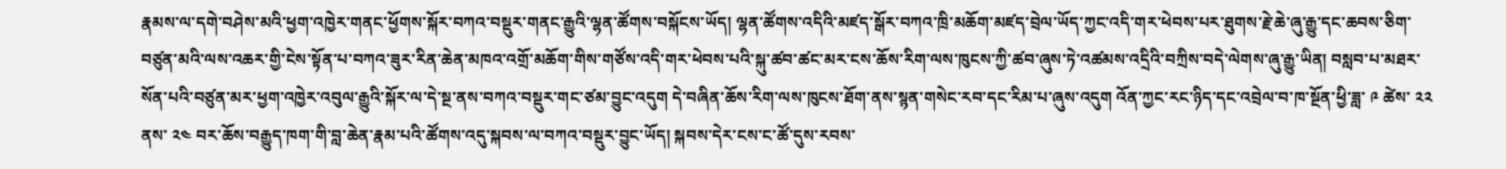རྣམས་ལ་དགེ་བཤེས་མའི་ཕྱག་འཁྱེར་གནང་ཕྱོགས་སྐོར་བཀའ་བསྡུར་གནང་རྒྱུའི་ལྷན་ཚོགས་བསྐོངས་ཡོད། ལྷན་ཚོགས་འདིའི་མཛད་སྒོར་བཀའ་ཁྲི་མཆོག་མཛད་བྲེལ་ཡོད་ཀྱང་འདི་གར་ཕེབས་པར་ཐུགས་རྗེ་ཆེ་ཞུ་རྒྱུ་དང་ཆབས་ཅིག་བཙུན་མའི་ལས་འཆར་གྱི་ངེས་སྟོན་པ་བཀའ་ཟུར་རིན་ཆེན་མཁའ་འགྲོ་མཆོག་གིས་གཙོས་འདི་གར་ཕེབས་པའི་སྐུ་ཚབ་ཚང་མར་ངས་ཆོས་རིག་ལས་ཁུངས་ཀྱི་ཚབ་ཞུས་ཏེ་འཚམས་འདྲིའི་བཀྲིས་བདེ་ལེགས་ཞུ་རྒྱུ་ཡིན། བསླབ་པ་མཐར་སོན་པའི་བཙུན་མར་ཕྱག་འཁྱེར་འབུལ་རྒྱུའི་སྐོར་ལ་དེ་སྔ་ནས་བཀའ་བསྡུར་གང་ཙམ་བྱུང་འདུག དེ་བཞིན་ཆོས་རིག་ལས་ཁུངས་ཐོག་ནས་སྙན་གསེང་རབ་དང་རིམ་པ་ཞུས་འདུག འོན་ཀྱང་རང་ཉིད་དང་འབྲེལ་བ་ཁ་སྔོན་ཕྱི་ཟླ་ ༩ ཚེས་ ༢༢ ནས་ ༢༤ བར་ཆོས་བརྒྱུད་ཁག་གི་བླ་ཆེན་རྣམ་པའི་ཚོགས་འདུ་སྐབས་ལ་བཀའ་བསྡུར་བྱུང་ཡོད། སྐབས་དེར་ངས་ང་ཚོ་དུས་རབས་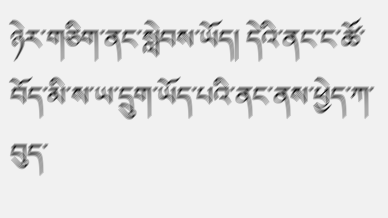ཉེར་གཅིག་ནང་སླེབས་ཡོད། དེའི་ནང་ང་ཚོ་བོད་མི་ས་ཡ་དྲུག་ཡོད་པའི་ནང་ནས་ཕྱེད་ཀ་བུད་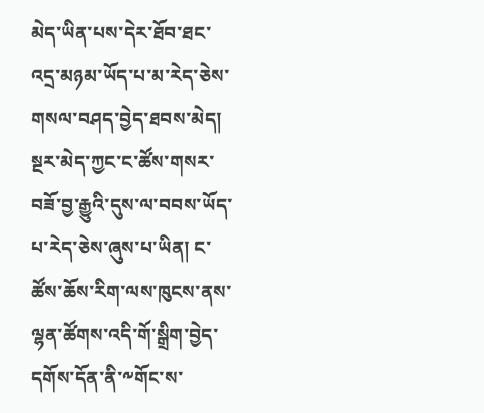མེད་ཡིན་པས་དེར་ཐོབ་ཐང་འདྲ་མཉམ་ཡོད་པ་མ་རེད་ཅེས་གསལ་བཤད་བྱེད་ཐབས་མེད། སྔར་མེད་ཀྱང་ང་ཚོས་གསར་བཟོ་བྱ་རྒྱུའི་དུས་ལ་བབས་ཡོད་པ་རེད་ཅེས་ཞུས་པ་ཡིན། ང་ཚོས་ཆོས་རིག་ལས་ཁུངས་ནས་ལྷན་ཚོགས་འདི་གོ་སྒྲིག་བྱེད་དགོས་དོན་ནི་༸གོང་ས་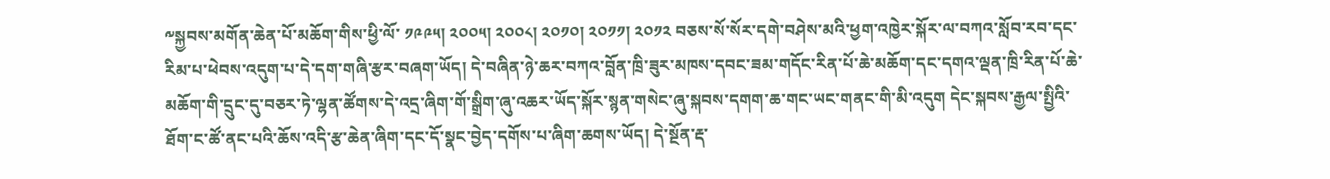༸སྐྱབས་མགོན་ཆེན་པོ་མཆོག་གིས་ཕྱི་ལོ་ ༡༩༩༥། ༢༠༠༥། ༢༠༠༨། ༢༠༡༠། ༢༠༡༡། ༢༠༡༢ བཅས་སོ་སོར་དགེ་བཤེས་མའི་ཕྱག་འཁྱེར་སྐོར་ལ་བཀའ་སློབ་རབ་དང་རིམ་པ་ཕེབས་འདུག་པ་དེ་དག་གཞི་རྩར་བཞག་ཡོད། དེ་བཞིན་ཉེ་ཆར་བཀའ་བློན་ཁྲི་ཟུར་མཁས་དབང་ཟམ་གདོང་རིན་པོ་ཆེ་མཆོག་དང་དགའ་ལྡན་ཁྲི་རིན་པོ་ཆེ་མཆོག་གི་དྲུང་དུ་བཅར་ཏེ་ལྷན་ཚོགས་དེ་འདྲ་ཞིག་གོ་སྒྲིག་ཞུ་འཆར་ཡོད་སྐོར་སྙན་གསེང་ཞུ་སྐབས་དགག་ཆ་གང་ཡང་གནང་གི་མི་འདུག དེང་སྐབས་རྒྱལ་སྤྱིའི་ཐོག་ང་ཚོ་ནང་པའི་ཆོས་འདི་རྩ་ཆེན་ཞིག་དང་དོ་སྣང་བྱེད་དགོས་པ་ཞིག་ཆགས་ཡོད། དེ་སྔོན་རྡ་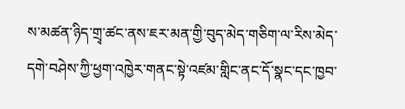ས་མཚན་ཉིད་གྲྭ་ཚང་ནས་ཇར་མན་གྱི་བུད་མེད་གཅིག་ལ་རིས་མེད་དགེ་བཤེས་ཀྱི་ཕྱག་འཁྱེར་གནང་སྟེ་འཛམ་གླིང་ནང་དོ་སྣང་དང་ཁྱབ་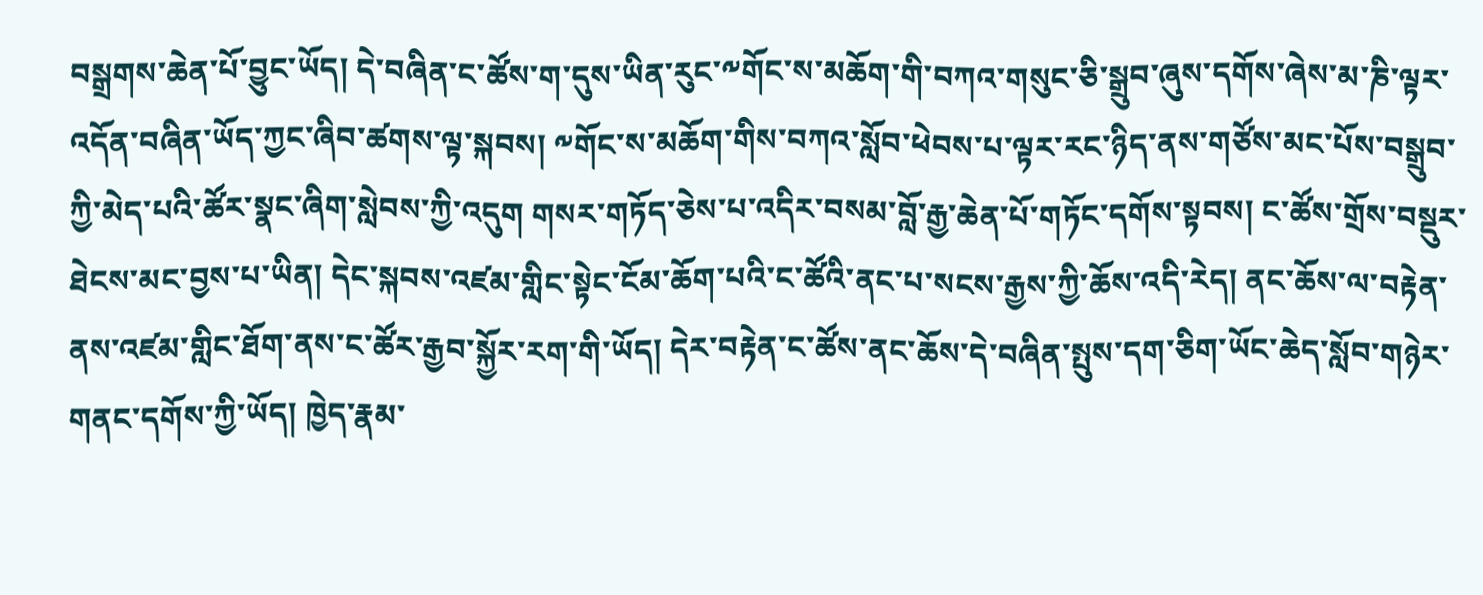བསྒྲགས་ཆེན་པོ་བྱུང་ཡོད། དེ་བཞིན་ང་ཚོས་ག་དུས་ཡིན་རུང་༸གོང་ས་མཆོག་གི་བཀའ་གསུང་ཅི་སྒྲུབ་ཞུས་དགོས་ཞེས་མ་ཎི་ལྟར་འདོན་བཞིན་ཡོད་ཀྱང་ཞིབ་ཚགས་ལྟ་སྐབས། ༸གོང་ས་མཆོག་གིས་བཀའ་སློབ་ཕེབས་པ་ལྟར་རང་ཉིད་ནས་གཙོས་མང་པོས་བསྒྲུབ་ཀྱི་མེད་པའི་ཚོར་སྣང་ཞིག་སླེབས་ཀྱི་འདུག གསར་གཏོད་ཅེས་པ་འདིར་བསམ་བློ་རྒྱ་ཆེན་པོ་གཏོང་དགོས་སྟབས། ང་ཚོས་གྲོས་བསྡུར་ཐེངས་མང་བྱས་པ་ཡིན། དེང་སྐབས་འཛམ་གླིང་སྟེང་ངོམ་ཆོག་པའི་ང་ཚོའི་ནང་པ་སངས་རྒྱས་ཀྱི་ཆོས་འདི་རེད། ནང་ཆོས་ལ་བརྟེན་ནས་འཛམ་གླིང་ཐོག་ནས་ང་ཚོར་རྒྱབ་སྐྱོར་རག་གི་ཡོད། དེར་བརྟེན་ང་ཚོས་ནང་ཆོས་དེ་བཞིན་སྤུས་དག་ཅིག་ཡོང་ཆེད་སློབ་གཉེར་གནང་དགོས་ཀྱི་ཡོད། ཁྱེད་རྣམ་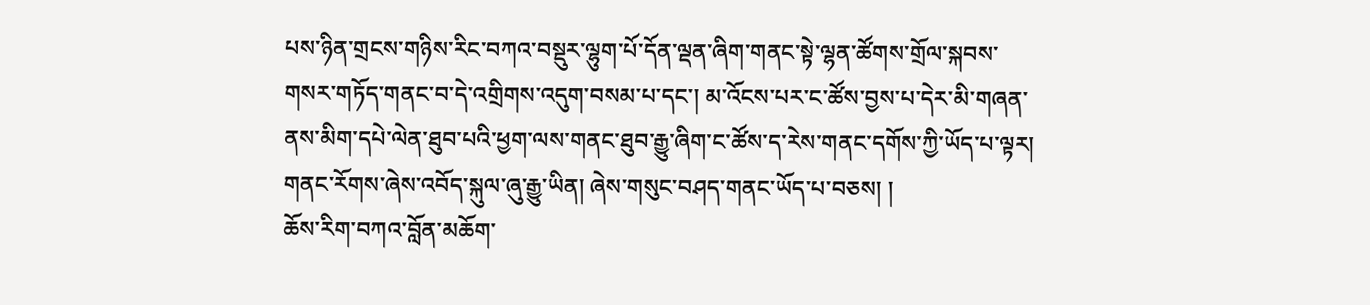པས་ཉིན་གྲངས་གཉིས་རིང་བཀའ་བསྡུར་ལྷུག་པོ་དོན་ལྡན་ཞིག་གནང་སྟེ་ལྷན་ཚོགས་གྲོལ་སྐབས་གསར་གཏོད་གནང་བ་དེ་འགྲིགས་འདུག་བསམ་པ་དང་། མ་འོངས་པར་ང་ཚོས་བྱས་པ་དེར་མི་གཞན་ནས་མིག་དཔེ་ལེན་ཐུབ་པའི་ཕྱག་ལས་གནང་ཐུབ་རྒྱུ་ཞིག་ང་ཚོས་ད་རེས་གནང་དགོས་ཀྱི་ཡོད་པ་ལྟར། གནང་རོགས་ཞེས་འབོད་སྐུལ་ཞུ་རྒྱུ་ཡིན། ཞེས་གསུང་བཤད་གནང་ཡོད་པ་བཅས། །
ཆོས་རིག་བཀའ་བློན་མཆོག་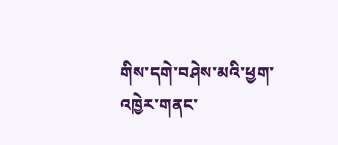གིས་དགེ་བཤེས་མའི་ཕྱག་འཁྱེར་གནང་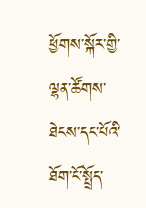ཕྱོགས་སྐོར་གྱི་ལྷན་ཚོགས་ཐེངས་དང་པོའི་ཐོག་ངོ་སྤྲོད་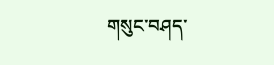གསུང་བཤད་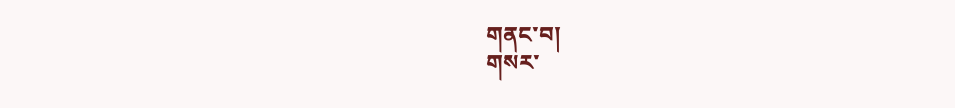གནང་བ།
གསར་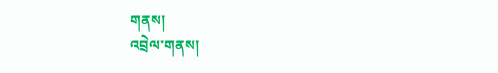གནས།
འབྲེལ་གནས།